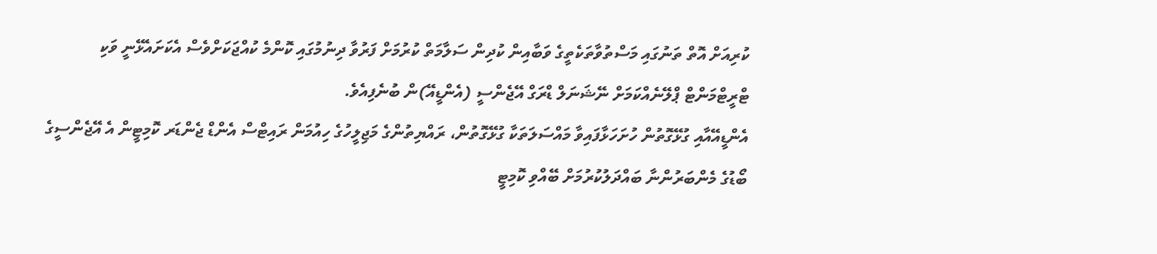ކުރިއަށް އޮތް ތަނުގައި މަސްތުވާތަކެތީގެ ވަބާއިން ކުދިން ސަލާމަތް ކުރުމަށް ފަރުވާ ދިނުމުގައި ކޮންމެ ކުއްޖަކަށްވެސް އެކަށައެޅޭނީ ވަކި ޓްރީޓްމަންޓް ޕްލޭނެއްކަމަށް ނޭޝަނަލް ޑްރަގް އޭޖެންސީ (އެންޑީއޭ)ން ބުނެފިއެވެ.
އެންޑީއޭއާއި ގުޅޭގޮތުން ހުށަހަޅާފައިވާ މައްސަލަތަކާ ގުޅޭގޮތުން، ރައްޔިތުންގެ މަޖިލީހުގެ ހިއުމަން ރައިޓްސް އެންޑް ޖެންޑަރ ކޮމިޓީން އެ އޭޖެންސީގެ ބޯޑުގެ މެންބަރުންނާ ބައްދަލުކުރުމަށް ބޭއްވި ކޮމިޓީ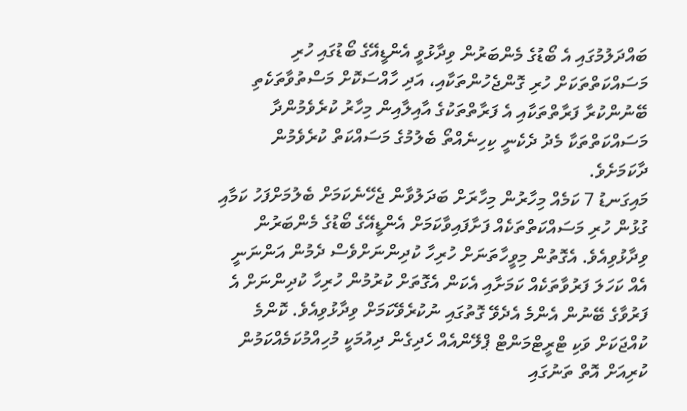ބައްދަލުމުގައި އެ ބޯޑުގެ މެންބަރުން ވިދާޅުވީ އެންޑީއޭގެ ބޯޑުގައި ހުރި މަސައްކަތްތަކަށް ހުރި ގޮންޖެހުންތަކާއި، އަދި ހާއްސަކޮށް މަސްތުވާތަކެތި ބޭނުންކުރާ ފަރާތްތަކާއި އެ ފަރާތްތަކުގެ އާއިލާއިން މިހާރު ކުރެވެމުންދާ މަސައްކަތްތަކާ މެދު ދެކެނީ ކިހިނެއްތޯ ބެލުމުގެ މަސައްކަތް ކުރެވެމުން ދާކަމަށެވެ.
މައިގަނޑު 7 ކަމެއް މިހާރުން މިހާރަށް ބަދަލުވާން ޖެހޭނެކަމަށް ބެލުމަށްފަހު ކަމާއި ގުޅުން ހުރި މަސައްކަތްތަކެއް ފަށާފައިވާކަމަށް އެންޑީއޭގެ ބޯޑުގެ މެންބަރުން ވިދާޅުވިއެވެ. އެގޮތުން މިވީހާތަނަށް ހުރިހާ ކުދިންނަށްވެސް ދެމުން އަންނަނީ އެއް ކަހަލަ ފަރުވާތަކެއް ކަމަށާއި އެކަން އެގޮތަށް ކުރުމުން ހުރިހާ ކުދިންނަށް އެ ފަރުވާގެ ބޭނުން އެންމެ އެދެވޭ ގޮތުގައި ނުކުރެވޭކަމަށް ވިދާޅުވިއެވެ. ކޮންމެ ކުއްޖަކަށް ވަކި ޓްރީޓްމަންޓް ޕްލޭންއެއް ހެދިގެން ދިއުމަކީ މުހިއްމުކަމެއްކަމުން ކުރިއަށް އޮތް ތަނުގައި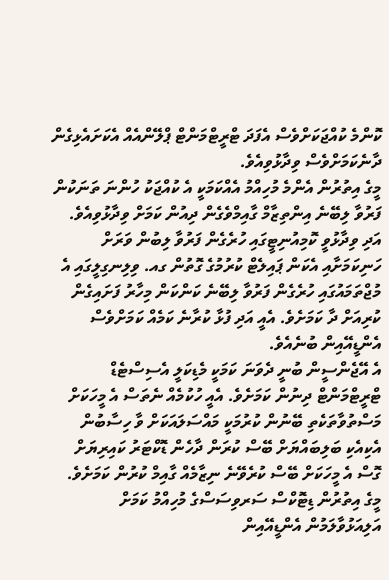ކޮންމެ ކުއްޖަކަށްވެސް އެފަދަ ޓްރީޓްމަންޓް ޕްލޭންއެއް އެކަށައެޅިގެން ދާނެކަމަށްވެސް ވިދާޅުވިއެވެ.
މީގެ އިތުރުން އެންމެ މުހިއްމު އެއްކަމަކީ އެ ކުއްޖަކު ހުންނަ ތަނަކުން ފަރުވާ ލިބޭނެ އިންތިޒާމް ގާއިމްވެގެން ދިއުން ކަމަށް ވިދާޅުވިއެވެ. އަދި ވިދާޅުވީ ކޮމިއުނިޓީގައި ހުރެގެން ފަރުވާ ލިބުން ވަރަށް ހަނިކަމަށާއި އެކަން ޕައިލެޓް ކުރުމުގެ ގޮތުން ގއ. ވިލިނގިލީގައި އެ މުޖްތަމައުގައި ހުރެގެން ފަރުވާ ލިބޭނެ ކަންކަން މިހާރު ފަށައިގެން ކުރިއަށް ދާ ކަމަށެވެ. އެއީ އަދި ފުޅާ ކުރާނެ ކަމެއް ކަމަށްވެސް އެންޑީއޭއިން ބުނެއެވެ.
އެ އޭޖެންސީން ބުނީ ދެވަނަ ކަމަކީ މެޑިކަލީ އެސިސްޓެޑް ޓްރީޓްމަންޓް ދިނުން ކަމަށެވެ. އެއީ ހުކުމެއް ނެތަސް އެ މީހަކަށް މަސްތުވާތަކެތި ބޭނުން ކުރުމަކީ މައްސަލައަކަށް ވާ ހިސާބުން އެކިއެކި ބަލިބައްޔަށް ބޭސް ކުރަން ދާހެން ޑޮކްޓަރު ކައިރިޔަށް ގޮސް އެ މީހަކަށް ބޭސް ކުރެވޭނެ ނިޒާމެއް ގާއިމް ކުރުން ކަމަށެވެ. މީގެ އިތުރުން ޑިޓޮކްސް ސަރވިސަސްގެ މުހިއްމު ކަމަށް އަލިއަޅުވާލަމުން އެންޑީއޭއިން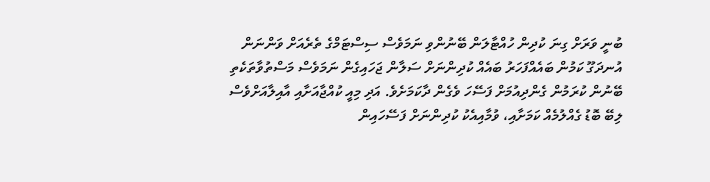ބުނީ ވަރަށް ގިނަ ކުދިން ހުއްޓާލަން ބޭނުންވި ނަމަވެސް ސިސްޓަމްގެ ތެރެއަށް ވަންނަން އުނދަގޫ ކަމުން ބައެއްފަހަރު ބައެއް ކުދިންނަށް ސަލާން ޖަހައިގެން ނަމަވެސް މަސްތުވާތަކެތި ބޭނުން ކުރަމުން ގެންދިއުމަށް ފަސޭހަ ވެގެން ދާކަމަށެވެ. އަދި މިއީ ކުއްޖާއަށާއި އާއިލާއަށްވެސް ލިބޭ ބޮޑު ގެއްލުމެއް ކަމަށާއި، ވުމާއިއެކު ކުދިންނަށް ފަސޭހައިން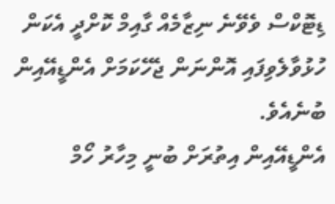ޑިޓޮކްސް ވެވޭނެ ނިޒާމެއް ގާއިމް ކޮށްދީ އެކަން ހުޅުވާލެވިފައި އޮންނަން ޖެހޭކަމަށް އެންޑީއޭއިން ބުނެއެވެ.
އެންޑީއޭއިން އިތުރަށް ބުނީ މިހާރު ހޯމް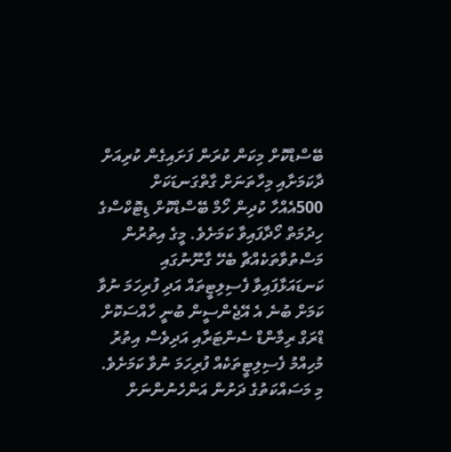ބޭސްޑްކޮށް މިކަން ކުރަން ފަށައިގެން ކުރިއަށް ދާކަމަށާއި މިހާތަނަށް ގާތްގަނޑަކަށް 500އެއްހާ ކުދިން ހޯމް ބޭސްޑްކޮށް ޑިޓޮކްސްގެ ހިދުމަތް ހޯދާފައިވާ ކަމަށެވެ. މީގެ އިތުރުން މަސްތުވާތަކެއްޗާ ބެހޭ ގާނޫނުގައި ކަނޑައަޅާފައިވާ ފެސިލިޓީތައް އަދި ފުރިހަމަ ނުވާ ކަމަށް ބުނެ އެ އޭޖެންސީން ބުނީ ހާއްސަކޮށް ޑްރަގް ރިމާންޑް ސެންޓަރާއި އަދިވެސް އިތުރު މުހިއްމު ފެސިލިޓީތަކެއް ފުރިހަމަ ނުވާ ކަމަށެވެ. މި މަސައްކަތުގެ ދަށުން އަންހެނުންނަށް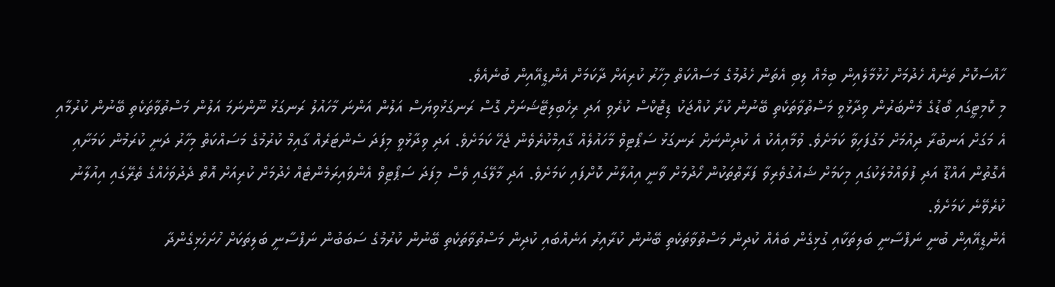ހާއްސަކޮށް ތަނެއް ހެދުމަށް ހުޅުމާލެއިން ބިމެއް ލިބި އެތަން ހެދުމުގެ މަސައްކަތް މިހާރު ކުރިއަށް ދާކަމަށް އެންޑީއޭއިން ބުނެއެވެ.
މި ކޮމިޓީގައި ބޯޑުގެ މެންބަރުން ވިދާޅުވީ މަސްތުވާތަކެތި ބޭނުން ކުރާ ކުއްޖަކު ޑިޓޮކްސް ކުރެވި އަދި ރިހެބިލިޓޭޝަނަށް ގޮސް ރަނގަޅުވިޔަސް އަލުން އަންނަ މާހައުލު ރަނގަޅު ނޫންނަމަ އަލުން މަސްތުވާތަކެތި ބޭނުން ކުރުމާއި އެ މަގަށް އަނބުރާ ދިއުމަށް މަގުފަހިވާ ކަމަށެވެ. ވުމާއިއެކު އެ ކުދިންނަށް ރަނގަޅު ސަޕޯޓިވް މާހައުލެއް ގާއިމްކުރެވެން ޖެހޭ ކަމަށެވެ. އަދި ވިދާޅުވީ މިފަދަ ސެންޓަރެއް ގާއިމް ކުރުމުގެ މަސައްކަތް މިހާރު ދަނީ ކުރަމުން ކަމަށާއި އެގޮތުން އައްޑޫ އަދި ފުވައްމުލަކުގައި މިކަމަށް ޝައުގުވެރިވާ ފަރާތްތަކުން ހޯދުމަށް ވާނީ އިއުލާނު ކޮށްފައި ކަމަށެވެ. އަދި މާލޭގައި ވެސް މިފަދަ ސަޕޯޓިވް އެންވައިރަމެންޓެއް ހެދުމަށް ކުރިއަށް އޮތް ދެދުވަހެއްގެ ތެރޭގައި އިއުލާނު ކުރެވޭނެ ކަމަށެވެ.
އެންޑީއޭއިން ބުނީ ނަފްސާނީ ބަލިތަކާއި ގުޅިގެން ބައެއް ކުދިން މަސްތުވާތަކެތި ބޭނުން ކުރާއިރު އަނެއްބައި ކުދިން މަސްތުވާތަކެތި ބޭނުން ކުރުމުގެ ސަބަބުން ނަފްސާނީ ބަލިތަކަށް ހުށަހެޅިގެންދާ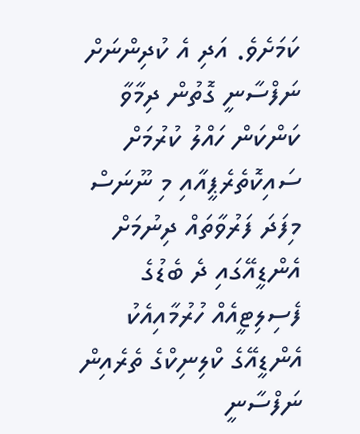ކަމަށެވެ. އަދި އެ ކުދިންނަށް ނަފްސާނީ ގޮތުން ދިމާވާ ކަންކަން ހައްލު ކުރުމަށް ސައިކޮތެރެޕީއާއި މި ނޫނަސް މިފަދަ ފަރުވާތައް ދިނުމަށް އެންޑީއޭގައި ދެ ބެޑުގެ ފެސިލިޓީއެއް ހުރުމާއިއެކު އެންޑީއޭގެ ކްލިނިކްގެ ތެރެއިން ނަފްސާނީ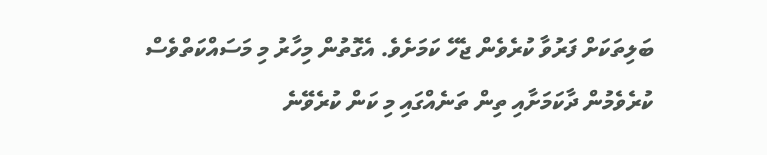ބަލިތަކަށް ފަރުވާ ކުރެވެން ޖެހޭ ކަމަށެވެ. އެގޮތުން މިހާރު މި މަސައްކަތްވެސް ކުރެވެމުން ދާކަމަށާއި ތިން ތަނެއްގައި މި ކަން ކުރެވޭނެ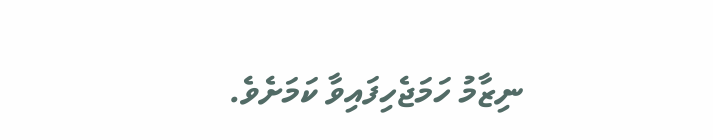ނިޒާމު ހަމަޖެހިފައިވާ ކަމަށެވެ.